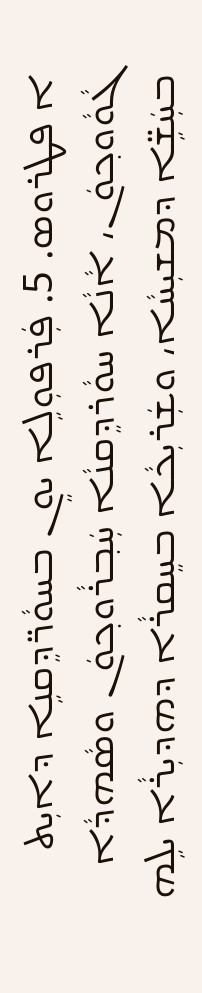ܐ ܦܛܪܘܣ. 5. ܦܲܪܦܘܼܠܹܐ ܝܘܸܢ ܒܚܘܵܪ̈ܕܸܩܢܹܐ ܕܐܝܼܬ ܓܵܘܵܘܟ݂ܘܿܢ، ܐܵܢܵܐ ܚܘܵܪܕܸܩܢܵܐ ܚܲܒ݂ܪܵܘܟ݂ܘܿܢ ܘܣܵܗܕܵܐ ܒܚܲܫܹ̈ܐ ܕܡܫܝܼܚܵܐ، ܘܫܲܪܝܼܟܵܐ ܒܚܸܩܪܵܐ ܕܗܕܝܼܪܵܐ ܝܠܹܗ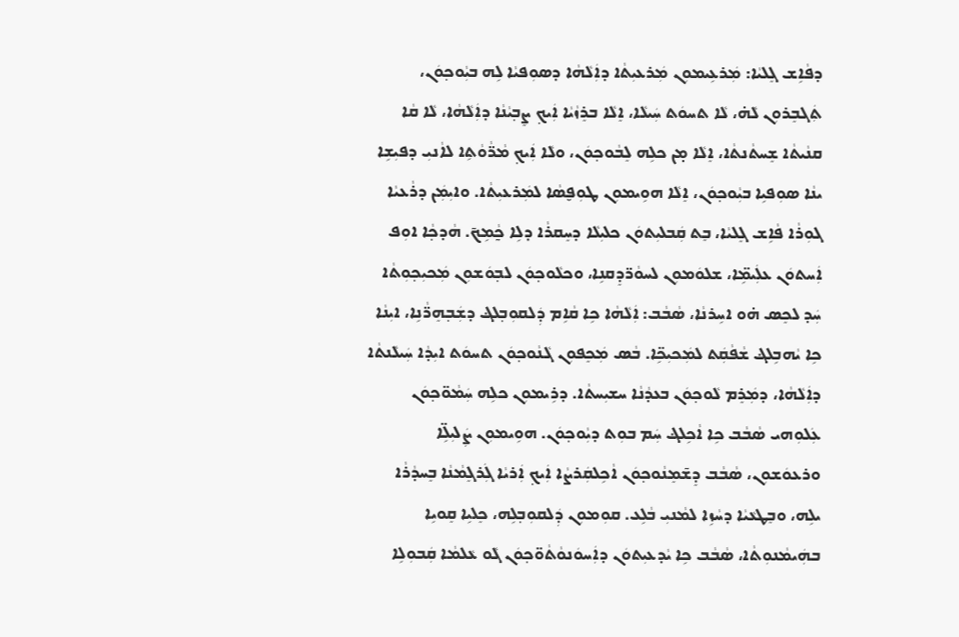ܕܦܵܐܹܫ ܓܸܠܝܵܐ: ܡܲܪܥܹܝܡܘܼܢ ܡܲܪܥܝܼܬܵ‌ܐ ܕܐܲܠܵܗܵܐ ܕܣܘܼܦܝܵܐ ܠܹܗ ܒܝܼܵܘܟ݂ܘܿܢ، ܬܲܓܒܸܪܘܼܢ ܠܵܗ̇، ܠܵܐ ܬܚܘܿܬ ܚܲܝܠܵܐ، ܐܸܠܵܐ ܒܪܸܙܵܝܵܐ ܐܲܝܟ݂ ܨܸܒ݂ܝܵܢܵܐ ܕܐܲܠܵܗܵܐ، ܠܵܐ ܩܵܐ ܩܢܵܝܬܵ‌ܐ ܫܸܚܬܵܢܬܵ‌ܐ، ܐܸܠܵܐ ܡ̣ܢ ܟܠܹܗ ܠܸܒܵܘܟ݂ܘܿܢ، ܘܠܵܐ ܐܲܝܟ݂ ܡܵܪ̈ܵܘܵܬܹ‌ܐ ܠܐܵܢܝܼ ܕܦܝܼܫܹܐ ܝܢܵܐ ܣܘܼܦܝܹܐ ܒܝܼܵܘܟ݂ܘܿܢ، ܐܸܠܵܐ ܗܘܹܝܡܘܼܢ ܛܘܼܦ̮ܣܵܐ ܠܡܲܪܥܝܼܬܵ‌ܐ. ܘܐܝܼܡܲܢ ܕܪܵܥܝܵܐ ܓܘܼܪܵܐ ܦܵܐܹܫ ܓܸܠܝܵܐ، ܒܸܬ ܩܲܒܠܝܼܬܘܿܢ ܟܠܝܼܠܵܐ ܕܚܸܩܪܵܐ ܕܠܹܐ ܟ̰ܵܡܹܟ̃. ܗܵܕܟ݂ܵܐ ܐܘܼܦ ܐܲܚܬܘܿܢ ܥܠܲܝܡܹ̈ܐ، ܫܠܘܿܡܘܼܢ ܠܚܘܵܪ̈ܕܸܩܢܹܐ، ܘܟܠܵܘܟ݂ܘܿܢ ܠܒ݂ܘܿܫܘܼܢ ܡܲܟܝܼܟ݂ܘܼܬܵ‌ܐ ܚܲܕ ܠܟܸܣ ܗ̇ܘ ܐܚܹܪܢܵܐ، ܣܵܒܵܒ: ܐܲܠܵܗܵܐ ܟܹܐ ܩܵܐܹܡ ܕܲܠܩܘܼܒ݂ܠܔ ܕܫܲܒ݂ܗܸܪ̈ܵܢܹܐ، ܐܝܼܢܵܐ ܟܹܐ ܝܵܗܒܹܠܔ ܫܵܦܵܩܲܬ ܠܡܲܟܝܼܟܹ̈ܐ. ܒܵܣ ܡܲܟܸܦܘܼܢ ܓܵܢܵܘܟ݂ܘܿܢ ܬܚܘܿܬ ܐܝܼܕܵܐ ܚܲܝܠܵܢܬܵ‌ܐ ܕܐܲܠܵܗܵܐ، ܕܡܲܪܸܡ ܠܵܘܟ݂ܘܿܢ ܒܥܕܵܢܵܐ ܚܫܝܼܚܬܵ‌ܐ. ܕܪܹܝܡܘܼܢ ܟܠܹܗ ܚܲܡܵܘ̈ܟ݂ܘܿܢ ܥܲܠܘܼܗ‌ܝ ܣܵܒܵܒ ܟܹܐ ܐܵܟܹܠܔ ܚܲܡ ܒܘܼܬ ܕܝܼܵܘܟ݂ܘܿܢ. ܗܘܹܝܡܘܼܢ ܨܲܠܝܼܠܹ̈ܐ ܘܪܥܘܿܫܘܼܢ، ܣܵܒܵܒ ܕܸܫ̃ܡܸܢܵܘܟ݂ܘܿܢ ܐܵܟܹܠܩܲܪܨܵܐ ܐܲܝܟ݂ ܐܲܪܝܵܐ ܓܲܪܓܸܡܵܢܵܐ ܒܸܚܕܵܪܵܐ ܝܠܹܗ، ܘܒܸܛܥܵܝܵܐ ܕܚܵܙܹܐ ܠܡܵܢܝܼ ܒܵܠܹܥ. ܩܘܼܡܘܼܢ ܕܲܠܩܘܼܒ݂ܠܹܗ، ܟܸܠܝܹܐ ܩܸܘܝܹܐ ܒܗܲܝܡܵܢܘܼܬܵ‌ܐ، ܣܵܒܵܒ ܟܹܐ ܝܵܕܥܝܼܬܘܿܢ ܕܐܲܚܘܿܢܘܵܬܵܘ̈ܟ݂ܘܿܢ ܓܵܘ ܥܵܠܡܵܐ ܩܲܒܘܼܠܹܐ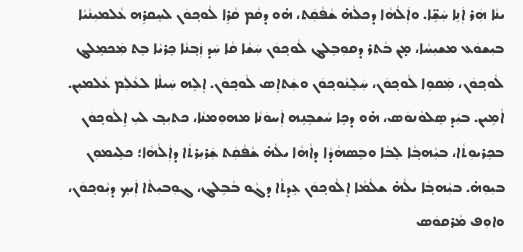ܝܢܵܐ ܗܲܪ ܐܲܢܹܐ ܚܲܫܹ̈ܐ. ܘܐܲܠܵܗܵܐ ܕܟܠܵܗ̇ ܫܵܦܵܩܲܬ، ܗ̇ܘ ܕܩܵܡ ܩܵܪܹܐ ܠܵܘܟ݂ܘܿܢ ܠܚܸܩܪܹܗ ܥܵܠܡܝܼܢܵܝܵܐ ܒܝܼܫܘܿܥ ܡܫܝܼܚܵܐ، ܡ̣ܢ ܒܵܬܪ ܕܩܘܼܒܸܠܔ ܠܵܘܟ݂ܘܿܢ ܚܲܫܵܐ ܩܵܐ ܚܲܕ ܙܲܒ݂ܢܵܐ ܟܸܪܝܵܐ ܒܸܬ ܡܲܟܡܸܠܔ ܠܵܘܟ݂ܘܿܢ، ܡܲܩܘܹܐ ܠܵܘܟ݂ܘܿܢ، ܚܲܠܸܢܵܘܟ݂ܘܿܢ ܘܫܲܬܐܸܣ ܠܵܘܟ݂ܘܿܢ. ܐܸܠܹܗ ܚܲܝܠܵܐ ܠܥܵܠܲܡ ܥܵܠܡܝܼܢ. ܐܵܡܹܝܢ. ܒܝܲܕ ܣܸܠܘܵܢܘܿܣ، ܗ̇ܘ ܕܟܹܐ ܚܵܫܒܹܢܹܗ ܐܲܚܘܿܢܵܐ ܡܗܘܼܡܢܵܐ، ܟܬܝܼܒ݂ ܠܝܼ ܐܸܠܵܘܟ݂ܘܿܢ ܒܟܸܪܝܘܼܬܵ‌ܐ، ܒܝܼܵܗܒ݂ܵܐ ܠܸܒܵܐ ܘܒܸܣܗܵܕܵܐ ܕܐܵܗܵܐ ܝܠܵܗ̇ ܫܵܦܵܩܲܬ ܫܲܪܝܼܪܬܵ‌ܐ ܕܐܲܠܵܗܵܐ؛ ܟܠܹܝܡܘܼܢ ܒܝܼܘܼܗ̇. ܒܝܼܵܗܒ݂ܵܐ ܝܠܵܗ̇ ܫܠܵܡܵܐ ܐܸܠܵܘܟ݂ܘܿܢ ܥܹܕܬܵ‌ܐ ܕܓܵܘ ܒܵܒܹܠܔ، ܓܘܼܒܝܼܬܵ‌ܐ ܐܲܝܟ݂ ܕܝܼܵܘܟ݂ܘܿܢ، ܘܐܘܼܦ ܡܵܪܩܘܿܣ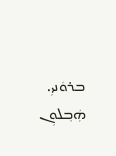ܒܪܘܿܢܝܼ. ܗܲܒ݂ܠܘܼܢ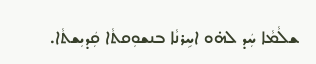ܫܠܵܡܵܐ ܚܲܕ ܠܗ̇ܘ ܐܚܹܪܢܵܐ ܒܢܫܘܼܩܬܵ‌ܐ ܩܲܕܝܼܫܬܵ‌ܐ.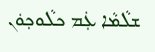ܫܠܵܡܵܐ ܥܲܡ ܟܠܵܘܟ݂ܘܿܢ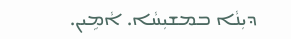ܕܝܼܢܵܐ ܒܡܫܝܼܚܵܐ. ܐܵܡܹܝܢ.